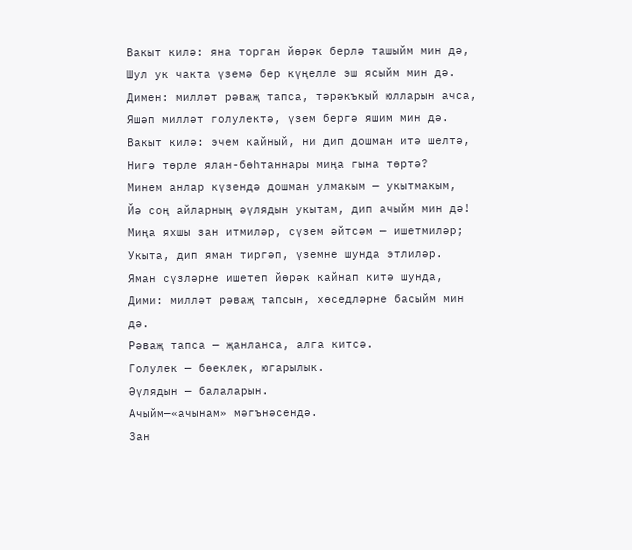Вакыт килә: яна торган йөрәк берлә ташыйм мин дә,
Шул ук чакта үземә бер күңелле эш ясыйм мин дә.
Димен: милләт рәваҗ тапса, тәрәкъкый юлларын ачса,
Яшәп милләт голулектә, үзем бергә яшим мин дә.
Вакыт килә: эчем кайный, ни дип дошман итә шелтә,
Нигә төрле ялан-бөһтаннары миңа гына төртә?
Минем анлар күзендә дошман улмакым — укытмакым,
Йә соң айларның әүлядын укытам, дип ачыйм мин дә!
Миңа яхшы зан итмиләр, сүзем әйтсәм — ишетмиләр;
Укыта, дип яман тиргәп, үземне шунда этлиләр.
Яман сүзләрне ишетеп йөрәк кайнап китә шунда,
Дими: милләт рәваҗ тапсын, хөседләрне басыйм мин дә.
Рәваҗ тапса — җанланса, алга китсә.
Голулек — бөеклек, югарылык.
Әүлядын — балаларын.
Ачыйм—«ачынам» мәгънәсендә.
Зан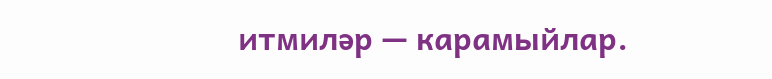итмиләр — карамыйлар.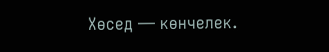Хөсед — көнчелек.